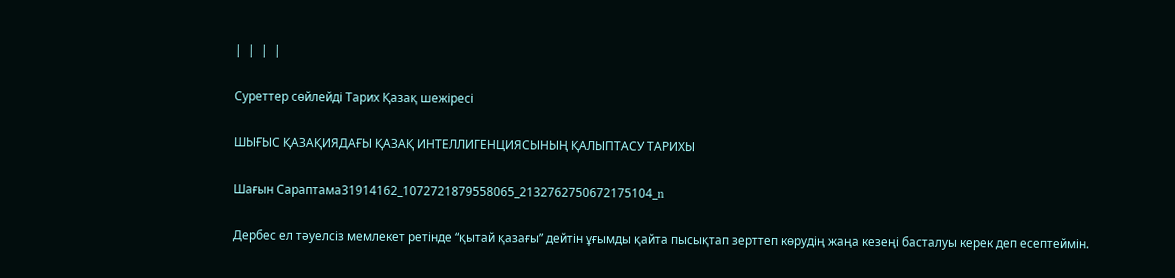|  |  |  |

Суреттер сөйлейді Тарих Қазақ шежіресі

ШЫҒЫС ҚАЗАҚИЯДАҒЫ ҚАЗАҚ ИНТЕЛЛИГЕНЦИЯСЫНЫҢ ҚАЛЫПТАСУ ТАРИХЫ

Шағын Сараптама31914162_1072721879558065_2132762750672175104_n

Дербес ел тәуелсіз мемлекет ретінде “қытай қазағы” дейтін ұғымды қайта пысықтап зерттеп көрудің жаңа кезеңі басталуы керек деп есептеймін.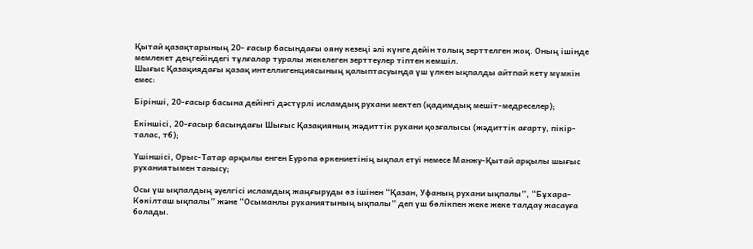Қытай қазақтарының 20- ғасыр басындағы ояну кезеңі әлі күнге дейін толық зерттелген жоқ. Оның ішінде мемлекет деңгейіндегі тұлғалар туралы жекелеген зерттеулер тіптен кемшіл.
Шығыс Қазақиядағы қазақ интеллигенциясының қалыптасуында үш үлкен ықпалды айтпай кету мүмкін емес:

Бірінші, 20-ғасыр басына дейінгі дәстүрлі исламдық рухани мектеп (қадимдық мешіт-медреселер);

Екіншісі, 20-ғасыр басындағы Шығыс Қазақияның жәдиттік рухани қозғалысы (жәдиттік ағарту, пікір-талас, тб);

Үшіншісі, Орыс-Татар арқылы енген Еуропа өркениетінің ықпал етуі немесе Манжу-Қытай арқылы шығыс руханиятымен танысу;

Осы үш ықпалдың әуелгісі исламдық жаңғыруды өз ішінен “Қазан, Уфаның рухани ықпалы”, “Бұхара-Көкілташ ықпалы” және “Осыманлы руханиятының ықпалы” деп үш бөлікпен жеке жеке талдау жасауға болады.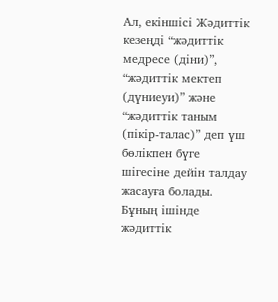Ал, екіншісі Жәдиттік кезеңді “жәдиттік медресе (діни)”, “жәдиттік мектеп (дүниеуи)” және “жәдиттік таным (пікір-талас)” деп үш бөлікпен бүге шігесіне дейін талдау жасауға болады. Бұның ішінде жәдиттік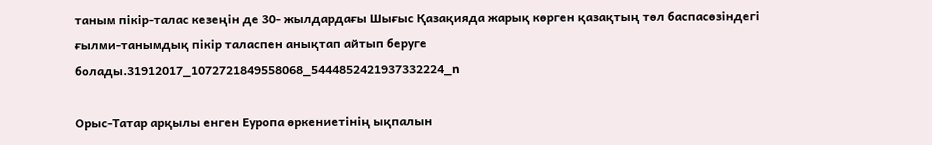таным пікір-талас кезеңін де 30- жылдардағы Шығыс Қазақияда жарық көрген қазақтың төл баспасөзіндегі ғылми-танымдық пікір таласпен анықтап айтып беруге болады.31912017_1072721849558068_5444852421937332224_n

Орыс-Татар арқылы енген Еуропа өркениетінің ықпалын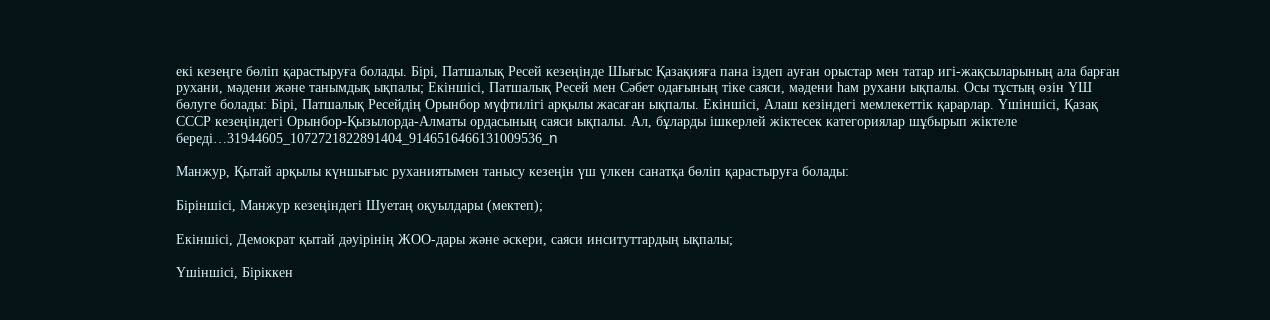екі кезеңге бөліп қарастыруға болады. Бірі, Патшалық Ресей кезеңінде Шығыс Қазақияға пана іздеп ауған орыстар мен татар игі-жақсыларының ала барған рухани, мәдени және танымдық ықпалы; Екіншісі, Патшалық Ресей мен Сәбет одағының тіке саяси, мәдени һам рухани ықпалы. Осы тұстың өзін ҮШ бөлуге болады: Бірі, Патшалық Ресейдің Орынбор мүфтилігі арқылы жасаған ықпалы. Екіншісі, Алаш кезіндегі мемлекеттік қарарлар. Үшіншісі, Қазақ СССР кезеңіндегі Орынбор-Қызылорда-Алматы ордасының саяси ықпалы. Ал, бұларды ішкерлей жіктесек категориялар шұбырып жіктеле береді…31944605_1072721822891404_9146516466131009536_n

Манжур, Қытай арқылы күншығыс руханиятымен танысу кезеңін үш үлкен санатқа бөліп қарастыруға болады:

Біріншісі, Манжур кезеңіндегі Шуетаң оқуылдары (мектеп);

Екіншісі, Демократ қытай дәуірінің ЖОО-дары және әскери, саяси инситуттардың ықпалы;

Үшіншісі, Біріккен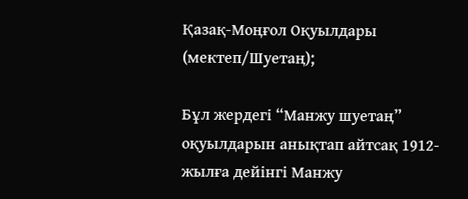Қазақ-Моңғол Оқуылдары (мектеп/Шуетаң);

Бұл жердегі “Манжу шуетаң” оқуылдарын анықтап айтсақ 1912-жылға дейінгі Манжу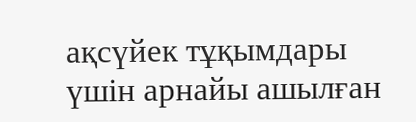ақсүйек тұқымдары үшін арнайы ашылған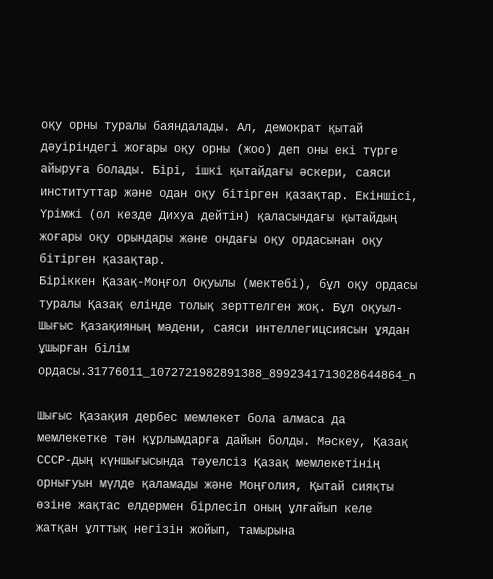оқу орны туралы баяндалады. Ал, демократ қытай дәуіріндегі жоғары оқу орны (жоо) деп оны екі түрге айыруға болады. Бірі, ішкі қытайдағы әскери, саяси институттар және одан оқу бітірген қазақтар. Екіншісі, Үрімжі (ол кезде Дихуа дейтін) қаласындағы қытайдың жоғары оқу орындары және ондағы оқу ордасынан оқу бітірген қазақтар.
Біріккен Қазақ-Моңғол Оқуылы (мектебі), бұл оқу ордасы туралы Қазақ елінде толық зерттелген жоқ. Бұл оқуыл- Шығыс Қазақияның мәдени, саяси интеллегицсиясын ұядан ұшырған білім ордасы.31776011_1072721982891388_8992341713028644864_n

Шығыс Қазақия дербес мемлекет бола алмаса да мемлекетке тән құрлымдарға дайын болды. Мәскеу, Қазақ СССР-дың күншығысында тәуелсіз Қазақ мемлекетінің орнығуын мүлде қаламады және Моңғолия, Қытай сияқты өзіне жақтас елдермен бірлесіп оның ұлғайып келе жатқан ұлттық негізін жойып, тамырына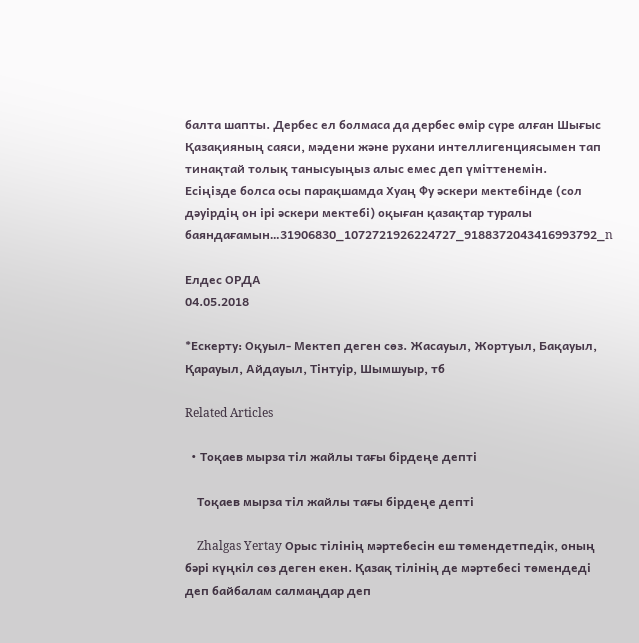балта шапты. Дербес ел болмаса да дербес өмір сүре алған Шығыс Қазақияның саяси, мәдени және рухани интеллигенциясымен тап тинақтай толық танысуыңыз алыс емес деп үміттенемін.
Есіңізде болса осы парақшамда Хуаң Фу әскери мектебінде (сол дәуірдің он ірі әскери мектебі) оқыған қазақтар туралы баяндағамын…31906830_1072721926224727_9188372043416993792_n

Елдес ОРДА
04.05.2018

*Ескерту: Оқуыл- Мектеп деген сөз. Жасауыл, Жортуыл, Бақауыл, Қарауыл, Айдауыл, Тінтуір, Шымшуыр, тб

Related Articles

  • Тоқаев мырза тіл жайлы тағы бірдеңе депті

    Тоқаев мырза тіл жайлы тағы бірдеңе депті

    Zhalgas Yertay Орыс тілінің мәртебесін еш төмендетпедік, оның бәрі күңкіл сөз деген екен. Қазақ тілінің де мәртебесі төмендеді деп байбалам салмаңдар деп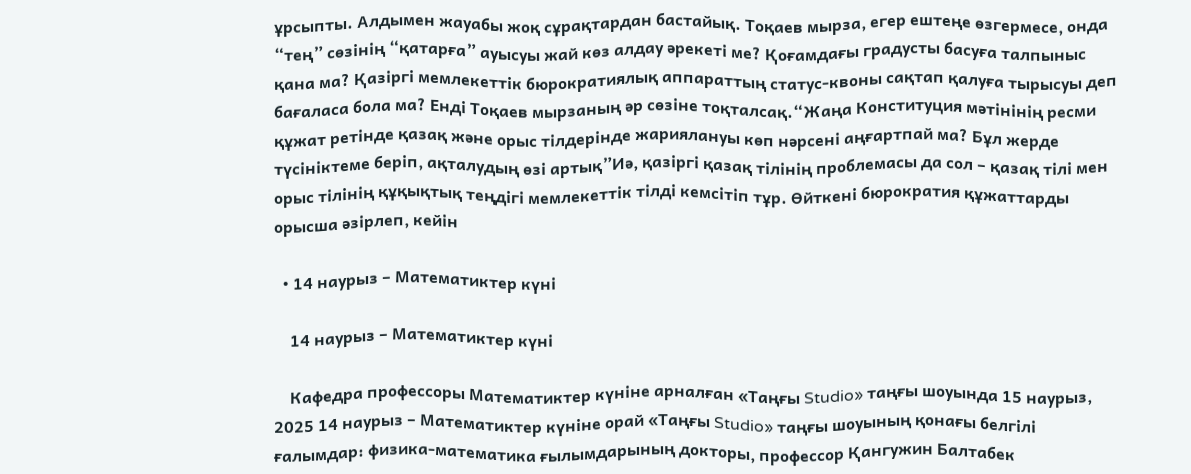ұрсыпты. Алдымен жауабы жоқ сұрақтардан бастайық. Тоқаев мырза, егер ештеңе өзгермесе, онда “тең” сөзінің “қатарға” ауысуы жай көз алдау әрекеті ме? Қоғамдағы градусты басуға талпыныс қана ма? Қазіргі мемлекеттік бюрократиялық аппараттың статус-квоны сақтап қалуға тырысуы деп бағаласа бола ма? Енді Тоқаев мырзаның әр сөзіне тоқталсақ.“Жаңа Конституция мәтінінің ресми құжат ретінде қазақ және орыс тілдерінде жариялануы көп нәрсені аңғартпай ма? Бұл жерде түсініктеме беріп, ақталудың өзі артық”Иә, қазіргі қазақ тілінің проблемасы да сол – қазақ тілі мен орыс тілінің құқықтық теңдігі мемлекеттік тілді кемсітіп тұр. Өйткені бюрократия құжаттарды орысша әзірлеп, кейін

  • 14 наурыз – Математиктер күні

    14 наурыз – Математиктер күні

    Кафедра профессоры Математиктер күніне арналған «Таңғы Studio» таңғы шоуында 15 наурыз, 2025 14 наурыз – Математиктер күніне орай «Таңғы Studio» таңғы шоуының қонағы белгілі ғалымдар: физика-математика ғылымдарының докторы, профессор Қангужин Балтабек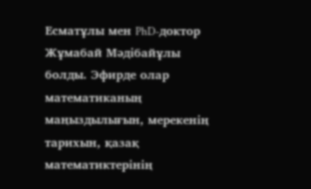Есматұлы мен PhD-доктор Жұмабай Мәдібайұлы болды. Эфирде олар математиканың маңыздылығын, мерекенің тарихын, қазақ математиктерінің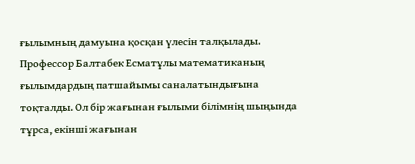ғылымның дамуына қосқан үлесін талқылады. Профессор Балтабек Есматұлы математиканың ғылымдардың патшайымы саналатындығына тоқталды. Ол бір жағынан ғылыми білімнің шыңында тұрса, екінші жағынан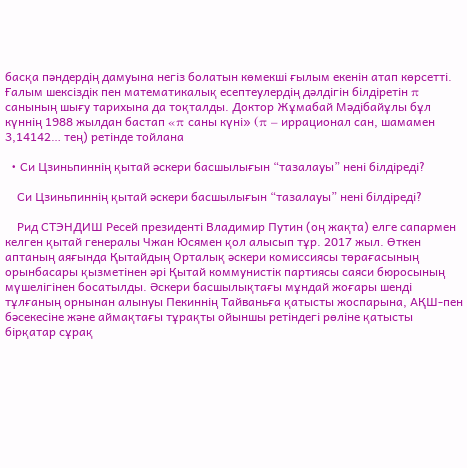басқа пәндердің дамуына негіз болатын көмекші ғылым екенін атап көрсетті. Ғалым шексіздік пен математикалық есептеулердің дәлдігін білдіретін π санының шығу тарихына да тоқталды. Доктор Жұмабай Мәдібайұлы бұл күннің 1988 жылдан бастап «π саны күні» (π – иррационал сан, шамамен 3,14142… тең) ретінде тойлана

  • Си Цзиньпиннің қытай әскери басшылығын “тазалауы” нені білдіреді?

    Си Цзиньпиннің қытай әскери басшылығын “тазалауы” нені білдіреді?

    Рид СТЭНДИШ Ресей президенті Владимир Путин (оң жақта) елге сапармен келген қытай генералы Чжан Юсямен қол алысып тұр. 2017 жыл. Өткен аптаның аяғында Қытайдың Орталық әскери комиссиясы төрағасының орынбасары қызметінен әрі Қытай коммунистік партиясы саяси бюросының мүшелігінен босатылды. Әскери басшылықтағы мұндай жоғары шенді тұлғаның орнынан алынуы Пекиннің Тайваньға қатысты жоспарына, АҚШ-пен бәсекесіне және аймақтағы тұрақты ойыншы ретіндегі рөліне қатысты бірқатар сұрақ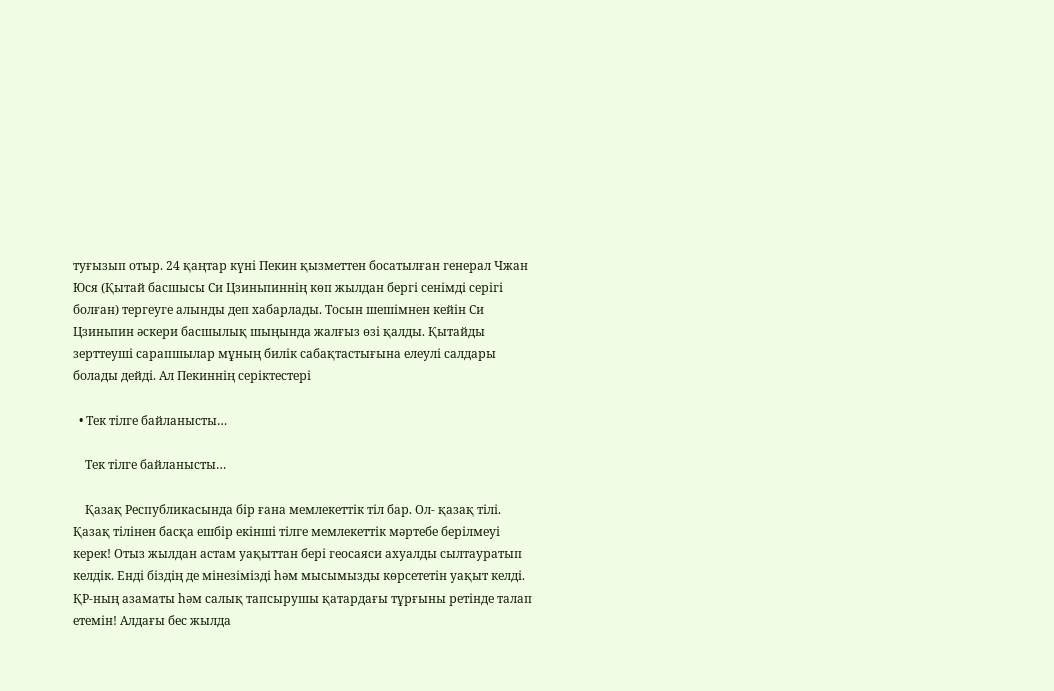туғызып отыр. 24 қаңтар күні Пекин қызметтен босатылған генерал Чжан Юся (Қытай басшысы Си Цзиньпиннің көп жылдан бергі сенімді серігі болған) тергеуге алынды деп хабарлады. Тосын шешімнен кейін Си Цзиньпин әскери басшылық шыңында жалғыз өзі қалды. Қытайды зерттеуші сарапшылар мұның билік сабақтастығына елеулі салдары болады дейді. Ал Пекиннің серіктестері

  • Тек тілге байланысты…

    Тек тілге байланысты…

    Қазақ Республикасында бір ғана мемлекеттік тіл бар. Ол- қазақ тілі. Қазақ тілінен басқа ешбір екінші тілге мемлекеттік мәртебе берілмеуі керек! Отыз жылдан астам уақыттан бері геосаяси ахуалды сылтауратып келдік. Енді біздің де мінезімізді һәм мысымызды көрсететін уақыт келді. ҚР-ның азаматы һәм салық тапсырушы қатардағы тұрғыны ретінде талап етемін! Алдағы бес жылда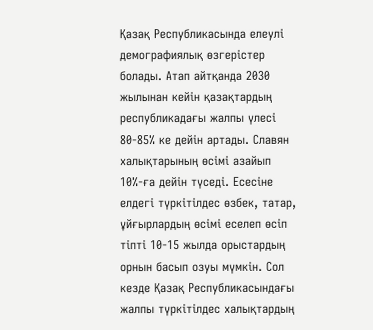Қазақ Республикасында елеулі демографиялық өзгерістер болады. Атап айтқанда 2030 жылынан кейін қазақтардың республикадағы жалпы үлесі 80-85% ке дейін артады. Славян халықтарының өсімі азайып 10%-ға дейін түседі. Есесіне елдегі түркітілдес өзбек, татар, ұйғырлардың өсімі еселеп өсіп тіпті 10-15 жылда орыстардың орнын басып озуы мүмкін. Сол кезде Қазақ Республикасындағы жалпы түркітілдес халықтардың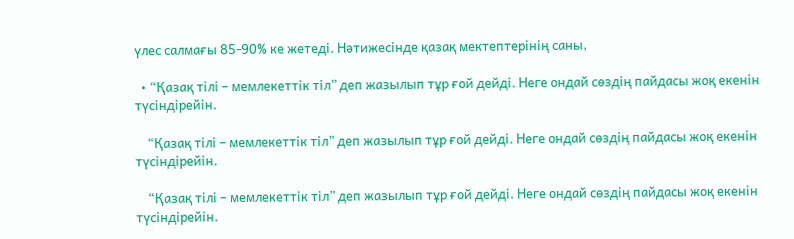үлес салмағы 85-90% ке жетеді. Нәтижесінде қазақ мектептерінің саны,

  • “Қазақ тілі – мемлекеттік тіл” деп жазылып тұр ғой дейді. Неге ондай сөздің пайдасы жоқ екенін түсіндірейін.

    “Қазақ тілі – мемлекеттік тіл” деп жазылып тұр ғой дейді. Неге ондай сөздің пайдасы жоқ екенін түсіндірейін.

    “Қазақ тілі – мемлекеттік тіл” деп жазылып тұр ғой дейді. Неге ондай сөздің пайдасы жоқ екенін түсіндірейін.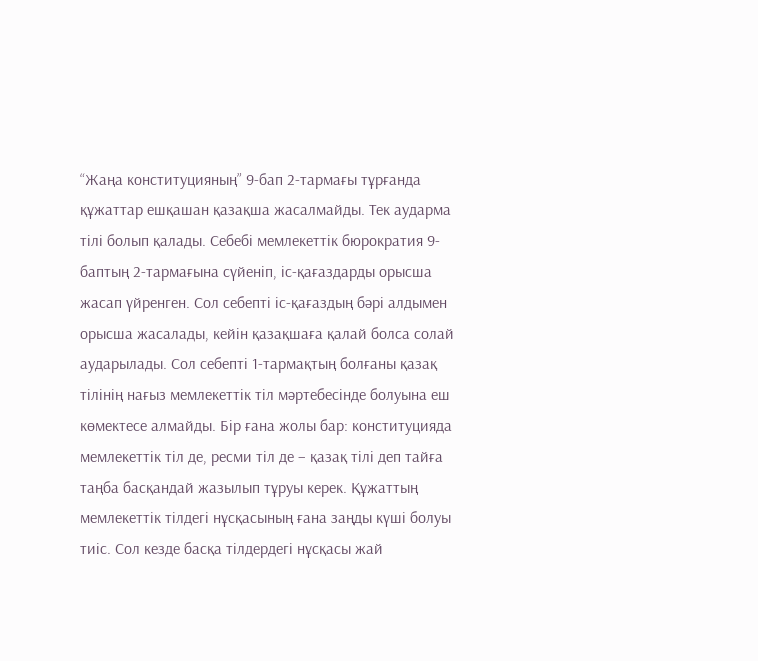“Жаңа конституцияның” 9-бап 2-тармағы тұрғанда құжаттар ешқашан қазақша жасалмайды. Тек аударма тілі болып қалады. Себебі мемлекеттік бюрократия 9-баптың 2-тармағына сүйеніп, іс-қағаздарды орысша жасап үйренген. Сол себепті іс-қағаздың бәрі алдымен орысша жасалады, кейін қазақшаға қалай болса солай аударылады. Сол себепті 1-тармақтың болғаны қазақ тілінің нағыз мемлекеттік тіл мәртебесінде болуына еш көмектесе алмайды. Бір ғана жолы бар: конституцияда мемлекеттік тіл де, ресми тіл де – қазақ тілі деп тайға таңба басқандай жазылып тұруы керек. Құжаттың мемлекеттік тілдегі нұсқасының ғана заңды күші болуы тиіс. Сол кезде басқа тілдердегі нұсқасы жай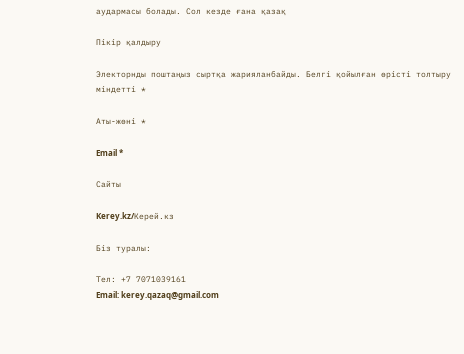аудармасы болады. Сол кезде ғана қазақ

Пікір қалдыру

Электорнды поштаңыз сыртқа жарияланбайды. Белгі қойылған өрісті толтыру міндетті *

Аты-жөні *

Email *

Сайты

Kerey.kz/Керей.кз

Біз туралы:

Тел: +7 7071039161
Email: kerey.qazaq@gmail.com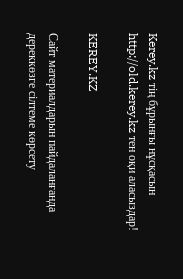Kerey.kz тің бұрынғы нұсқасын http://old.kerey.kz тен оқи аласыздар!

KEREY.KZ

Сайт материалдарын пайдаланғанда дереккөзге сілтеме көрсету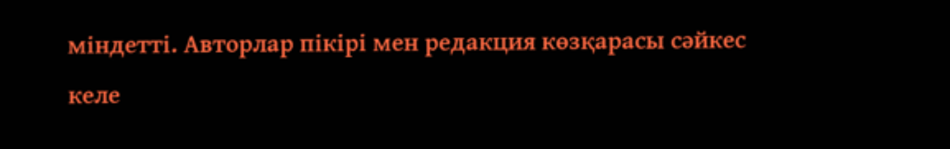міндетті. Авторлар пікірі мен редакция көзқарасы сәйкес келе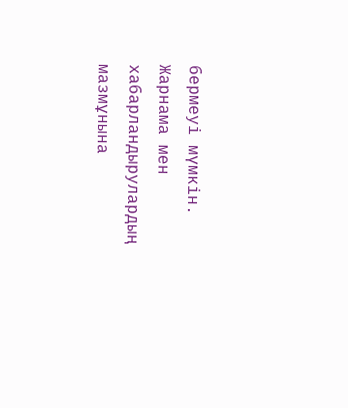бермеуі мүмкін. Жарнама мен хабарландырулардың мазмұнына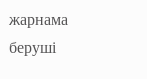жарнама беруші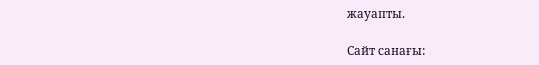жауапты.

Сайт санағы: